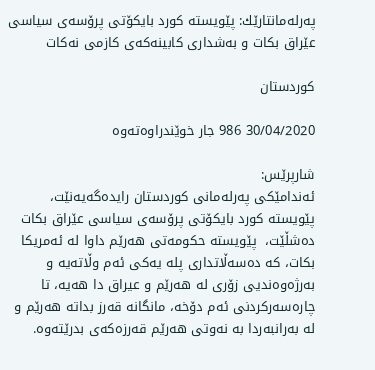پەرلەمانتارێك: پێویستە كورد بایكۆتی پرۆسەی سیاسی عێراق بكات و بەشداری كابینەكەی كازمی نەكات

کوردستان

30/04/2020 986 جار خوێندراوه‌ته‌وه

شارپرێس:
ئەندامێكی پەرلەمانی كوردستان رایدەگەیەنێت، پێویستە كورد بایكۆتی پرۆسەی سیاسی عێراق بكات  دەشڵێت،  پێویستە حكومەتی هەرێم داوا لە ئەمریكا بكات، كە دەسەڵاتداری پلە یەكی ئەم وڵاتەیە و بەرژەوەندیی زۆری لە هەرێم و عیراق دا هەیە، تا چارەسەركردنی ئەم دۆخە، مانگانە قەرز بداتە هەرێم و لە بەرانبەردا بە نەوتی هەرێم قەرزەكەی بدرێتەوە.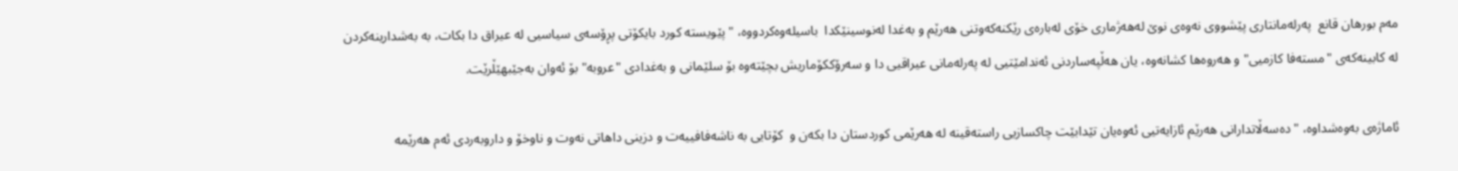مەم بورهان قانع  پەرلەمانتاری پێشووی نەوەی نوێ لەهەژماری خۆی لەبارەی رێكنەكەوتنی هەرێم و بەغدا لەنوسینێكدا  باسیلەوەكردووە، "پێویستە كورد بایكۆتی پڕۆسەی سیاسیی لە عیراق دا بكات، بە بەشدارینەكردن لە كابینەكەی "مستەفا كازمیی" و هەروەها كشانەوە، یان هەڵپەساردنی ئەندامێتیی لە پەرلەمانی عیراقیی دا و سەرۆككۆماریش بچێتەوە بۆ سلێمانی و بەغدادی "عروبە" بۆ ئەوان بەجێبهێڵرێت.

ئاماژەی بەوەشداوە، " دەسەڵاتدارانی هەرێم ئازایەتیی ئەوەیان تێدابێت چاكسازیی راستەقینە لە هەرێمی كوردستان دا بكەن و  كۆتایی بە ناشەفافییەت و دزینی داهاتی نەوت و ناوخۆ و داروبەردی ئەم هەرێمە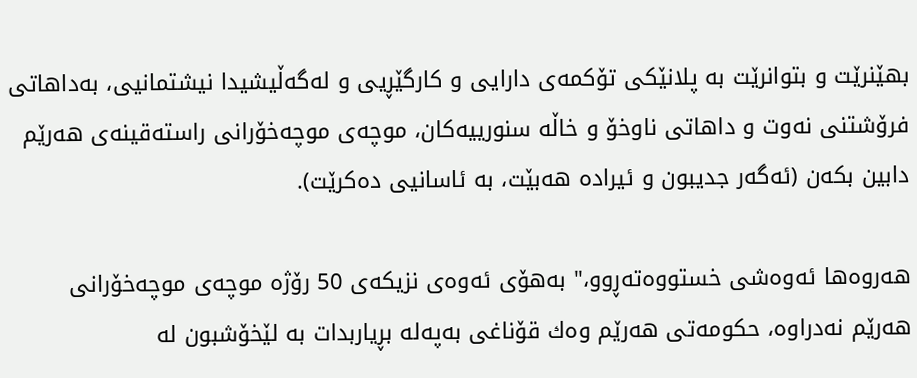بهێنرێت و بتوانرێت بە پلانێكی تۆكمەی دارایی و كارگێڕیی و لەگەڵیشیدا نیشتمانیی، بەداهاتی فرۆشتنی نەوت و داهاتی ناوخۆ و خاڵە سنورییەكان، موچەی موچەخۆرانی راستەقینەی هەرێم دابین بكەن (ئەگەر جدیبون و ئیرادە هەبێت، بە ئاسانیی دەكرێت).

هەروەها ئەوەشی خستووەتەڕوو،" بەهۆی ئەوەی نزیكەی 50 رۆژە موچەی موچەخۆرانی هەرێم نەدراوە، حكومەتی هەرێم وەك قۆناغی بەپەلە بڕیاربدات بە لێخۆشبون لە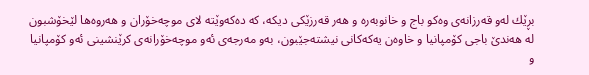بڕێك لەو قەرزانەی وەكو باج و خانوبەرە و هەر قەرزێكی دیكە، كە دەكەوێتە لای موچەخۆران و هەروەها لێخۆشبون لە هەندێ‌ باجی كۆمپانیا و خاوەن یەكەكانی نیشتەجێبون، بەو مەرجەی ئەو موچەخۆرانەی كرێنشینی ئەو كۆمپانیا و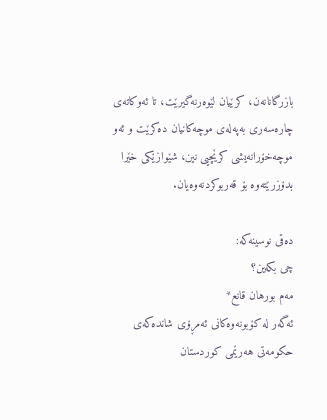بازرگانانەن، كرێیان لێوەرنەگیرێت، تا ئەوكاتەی چارەسەری بەپەلەی موچەكانیان دەكرێت و ئەو موچەخۆرانەیشی كرێچیی نین، شێوازێكی خێرا بدۆزرێتەوە بۆ قەربوكردنەوەیان.

دەقی نوسینەكە:
چی بكەین؟
مەم بورهان قانع*
ئەگەر لە كۆبونەوەكانی ئەمڕۆی شاندەكەی حكومەتی هەرێمی كوردستان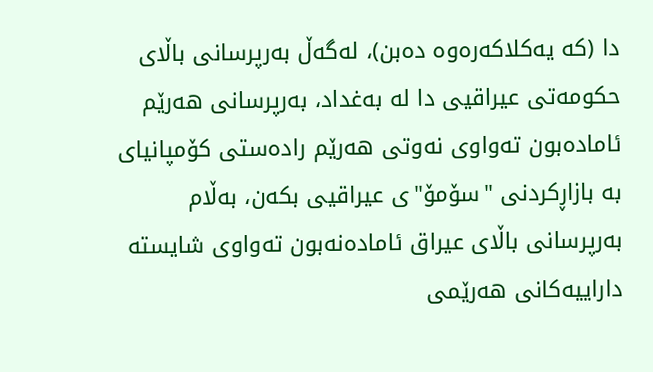دا (كە یەكلاكەرەوە دەبن)، لەگەڵ بەرپرسانی باڵای حكومەتی عیراقیی دا لە بەغداد، بەرپرسانی هەرێم ئامادەبون تەواوی نەوتی هەرێم رادەستی كۆمپانیای بە بازاڕكردنی "سۆمۆ"ی عیراقیی بكەن، بەڵام بەرپرسانی باڵای عیراق ئامادەنەبون تەواوی شایستە داراییەكانی هەرێمی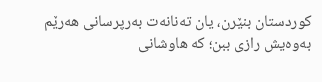كوردستان بنێرن، یان تەنانەت بەرپرسانی هەرێم بەوەیش رازی ببن؛ كە هاوشانی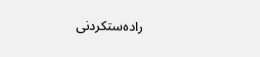رادەستكردنی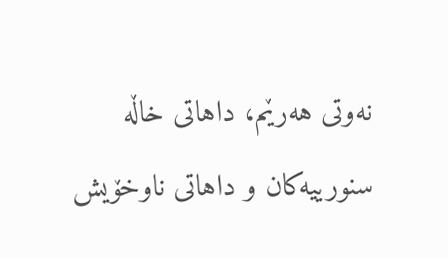نەوتی هەرێم، داهاتی خاڵە سنورییەكان و داهاتی ناوخۆیش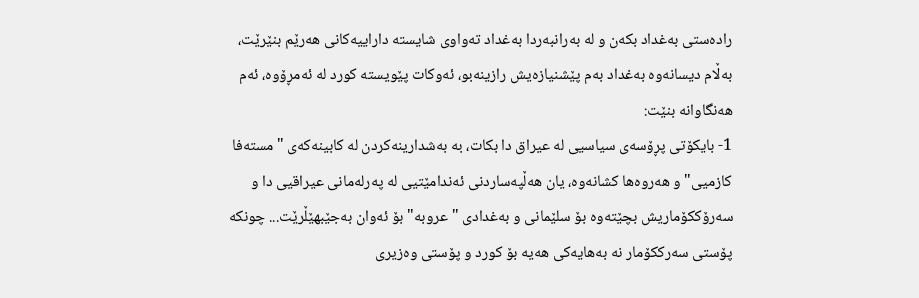رادەستی بەغداد بكەن و لە بەرانبەردا بەغداد تەواوی شایستە داراییەكانی هەرێم بنێرێت، بەڵام دیسانەوە بەغداد بەم پێشنیازەیش رازینەبو، ئەوكات پێویستە كورد لە ئەمڕۆوە، ئەم هەنگاوانە بنێت‌:
1- بایكۆتی پڕۆسەی سیاسیی لە عیراق دا بكات، بە بەشدارینەكردن لە كابینەكەی "مستەفا كازمیی" و هەروەها كشانەوە، یان هەڵپەساردنی ئەندامێتیی لە پەرلەمانی عیراقیی دا و سەرۆككۆماریش بچێتەوە بۆ سلێمانی و بەغدادی "عروبە" بۆ ئەوان بەجێبهێڵرێت... چونكە پۆستی سەرككۆمار نە بەهایەكی هەیە بۆ كورد و پۆستی وەزیری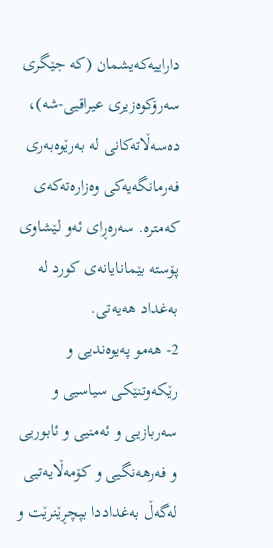داراییەكەیشمان (كە جێگری سەرۆكوەزیری عیراقیی-شە)، دەسەڵاتەكانی لە بەرێوەبەری فەرمانگەیەكی وەزارەتەكەی كەمترە. سەرەڕای ئەو لێشاوی پۆستە بێمانایانەی كورد لە بەغداد هەیەتی.
2- هەمو پەیوەندیی و رێكەوتنێكی سیاسیی و سەربازیی و ئەمنیی و ئابوریی و فەرهەنگیی و كۆمەڵایەتیی لەگەڵ بەغداددا بپچڕێنرێت و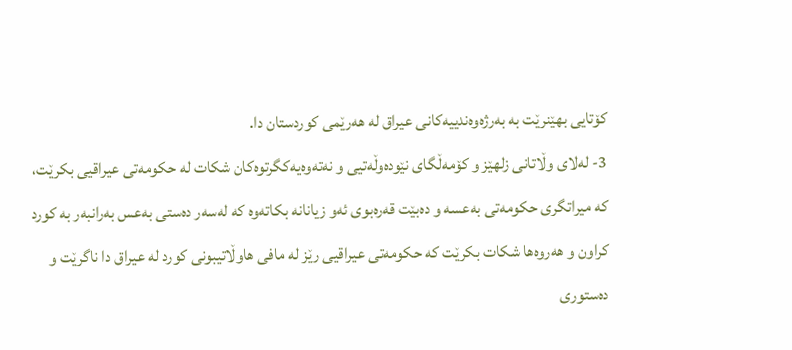كۆتایی بهێنرێت بە بەرژەوەندییەكانی عیراق لە هەرێمی كوردستان دا.
3- لەلای وڵاتانی زلهێز و كۆمەڵگای نێودەوڵەتیی و نەتەوەیەكگرتوەكان شكات لە حكومەتی عیراقیی بكرێت، كە میراتگری حكومەتی بەعسە و دەبێت قەرەبوی ئەو زیانانە بكاتەوە كە لەسەر دەستی بەعس بەرانبەر بە كورد كراون و هەروەها شكات بكرێت كە حكومەتی عیراقیی رێز لە مافی هاوڵاتیبونی كورد لە عیراق دا ناگرێت و دەستوری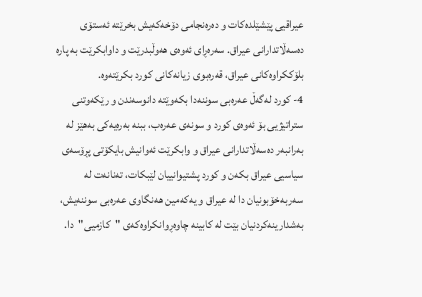عیراقیی پێشێلدەكات و دەرەنجامی دۆخەكەیش بخرێتە ئەستۆی دەسەڵاتدارانی عیراق. سەرەڕای ئەوەی هەوڵبدرێت و داوابكرێت بە پارە بلۆككراوەكانی عیراق، قەرەبوی زیانەكانی كورد بكرێتەوە.
4- كورد لەگەڵ عەرەبی سوننەدا بكەوێتە دانوسەندن و رێكەوتنی ستراتیژیی بۆ ئەوەی كورد و سونەی عەرەب، ببنە بەرەیەكی بەهێز لە بەرانبەر دەسەڵاتدارانی عیراق و وابكرێت ئەوانیش بایكۆتی پڕۆسەی سیاسیی عیراق بكەن و كورد پشتیوانییان لێبكات، تەنانەت لە سەربەخۆبونیان دا لە عیراق و یەكەمین هەنگاوی عەرەبی سوننەیش، بەشدارینەكردنیان بێت لە كابینە چاوەڕوانكراوەكەی "كازمیی"دا.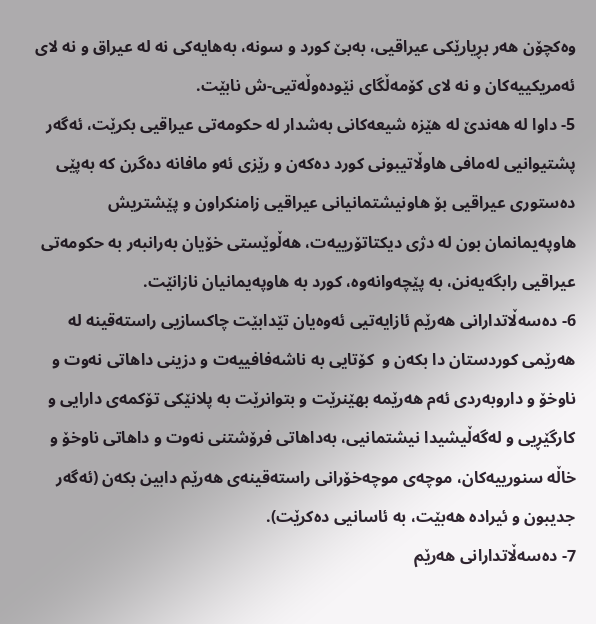وەكچۆن هەر بڕیارێكی عیراقیی، بەبێ‌ كورد و سونە، بەهایەكی نە لە عیراق و نە لای ئەمریكییەكان و نە لای كۆمەڵگای نێودەوڵەتیی-ش نابێت.
5- داوا لە هەندێ‌ لە هێزە شیعەكانی بەشدار لە حكومەتی عیراقیی بكرێت، ئەگەر پشتیوانیی لەمافی هاوڵاتیبونی كورد دەكەن و رێزی ئەو مافانە دەگرن كە بەپێی دەستوری عیراقیی بۆ هاونیشتمانیانی عیراقیی زامنكراون و پێشتریش هاوپەیمانمان بون لە دژی دیكتاتۆرییەت، هەڵوێستی خۆیان بەرانبەر بە حكومەتی عیراقیی رابگەیەنن، بە پێچەوانەوە، كورد بە هاوپەیمانیان نازانێت.
6- دەسەڵاتدارانی هەرێم ئازایەتیی ئەوەیان تێدابێت چاكسازیی راستەقینە لە هەرێمی كوردستان دا بكەن و  كۆتایی بە ناشەفافییەت و دزینی داهاتی نەوت و ناوخۆ و داروبەردی ئەم هەرێمە بهێنرێت و بتوانرێت بە پلانێكی تۆكمەی دارایی و كارگێڕیی و لەگەڵیشیدا نیشتمانیی، بەداهاتی فرۆشتنی نەوت و داهاتی ناوخۆ و خاڵە سنورییەكان، موچەی موچەخۆرانی راستەقینەی هەرێم دابین بكەن (ئەگەر جدیبون و ئیرادە هەبێت، بە ئاسانیی دەكرێت).
7- دەسەڵاتدارانی هەرێم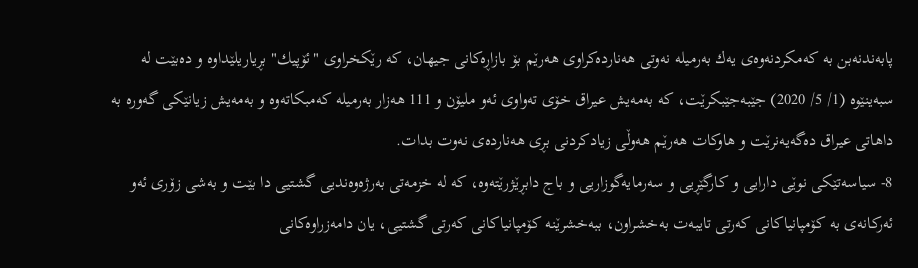پابەندنەبن بە كەمكردنەوەی یەك بەرمیلە نەوتی هەناردەكراوی هەرێم بۆ بازاڕەكانی جیهان، كە رێكخراوی "ئۆپیك" بڕیاریلێداوە و دەبێت لە سبەینێوە (1/ 5/ 2020) جێبەجێبكرێت، كە بەمەیش عیراق خۆی تەواوی ئەو ملیۆن و 111 هەزار بەرمیلە كەمبكاتەوە و بەمەیش زیانێكی گەورە بە داهاتی عیراق دەگەیەنرێت و هاوكات هەرێم هەوڵی زیادكردنی بڕی هەناردەی نەوت بدات.
8- سیاسەتێكی نوێی دارایی و كارگێڕیی و سەرمایەگوزاریی و باج دابڕێژرێتەوە، كە لە خزمەتی بەرژەوەندیی گشتیی دا بێت و بەشی زۆری ئەو ئەركانەی بە كۆمپانیاكانی كەرتی تایبەت بەخشراون، ببەخشرێنە كۆمپانیاكانی كەرتی گشتیی، یان دامەزراوەكانی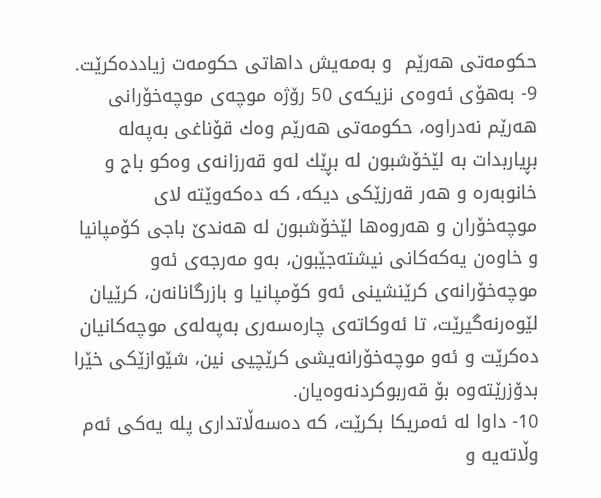حكومەتی هەرێم  و بەمەیش داهاتی حكومەت زیاددەكرێت.
9- بەهۆی ئەوەی نزیكەی 50 رۆژە موچەی موچەخۆرانی هەرێم نەدراوە، حكومەتی هەرێم وەك قۆناغی بەپەلە بڕیاربدات بە لێخۆشبون لە بڕێك لەو قەرزانەی وەكو باج و خانوبەرە و هەر قەرزێكی دیكە، كە دەكەوێتە لای موچەخۆران و هەروەها لێخۆشبون لە هەندێ‌ باجی كۆمپانیا و خاوەن یەكەكانی نیشتەجێبون، بەو مەرجەی ئەو موچەخۆرانەی كرێنشینی ئەو كۆمپانیا و بازرگانانەن، كرێیان لێوەرنەگیرێت، تا ئەوكاتەی چارەسەری بەپەلەی موچەكانیان دەكرێت و ئەو موچەخۆرانەیشی كرێچیی نین، شێوازێكی خێرا بدۆزرێتەوە بۆ قەربوكردنەوەیان.
10- داوا لە ئەمریكا بكرێت، كە دەسەڵاتداری پلە یەكی ئەم وڵاتەیە و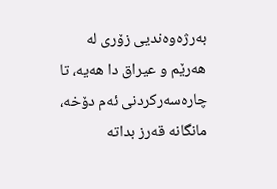بەرژەوەندیی زۆری لە هەرێم و عیراق دا هەیە، تا چارەسەركردنی ئەم دۆخە، مانگانە قەرز بداتە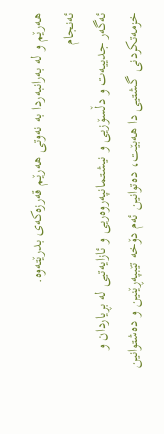هەرێم و لە بەرانبەردا بە نەوتی هەرێم قەرزەكەی بدرێتەوە.
ئەنجام
ئەگەر جدییەت و دڵسۆزیی و نیشتمانپەروەریی و ئازایەتیی لە بڕیاردان و خزمەتكردنی گشتیی دا هەبێت، دەتوانین ئەم دۆخە تێبپەڕێنین و دەشتوانین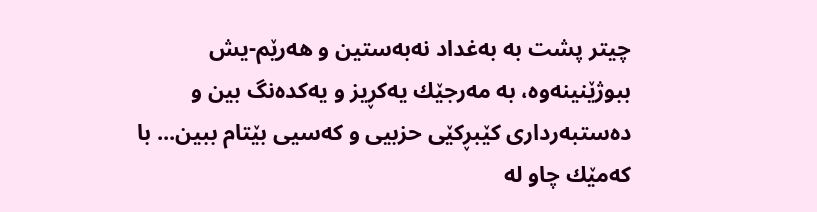چیتر پشت بە بەغداد نەبەستین و هەرێم-یش ببوژێنینەوە، بە مەرجێك یەكڕیز و یەكدەنگ بین و دەستبەرداری كێبڕكێی حزبیی و كەسیی بێتام ببین... با كەمێك چاو لە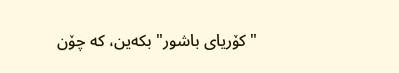"كۆریای باشور" بكەین، كە چۆن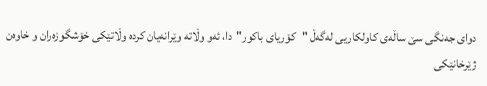دوای جەنگی سێ‌ ساڵەی كاولكاریی لەگەڵ "كۆریای باكور"دا، ئەو وڵاتە وێرانەیان كردە وڵاتێكی خۆشگوزەران و خاوەن ژێرخانێكی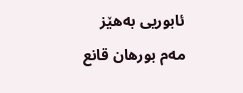ئابوریی بەهێز
مەم بورهان قانع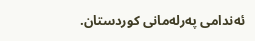ئەندامی پەرلەمانی كوردستان.